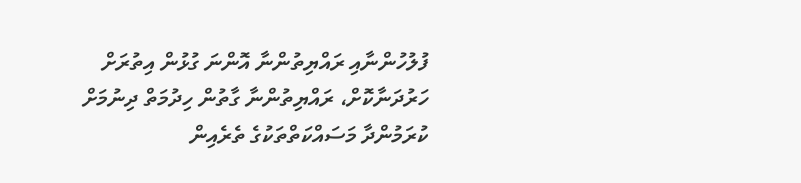ފުލުހުންނާއި ރައްޔިތުންނާ އޮންނަ ގުޅުން އިތުރަށް ހަރުދަނާކޮށް، ރައްޔިތުންނާ ގާތުން ހިދުމަތް ދިނުމަށް ކުރަމުންދާ މަސައްކަތްތަކުގެ ތެރެއިން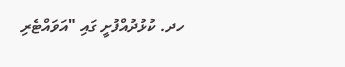ހދ. ކުޅުދުއްފުށީ ގައި "އަވައްޓެރި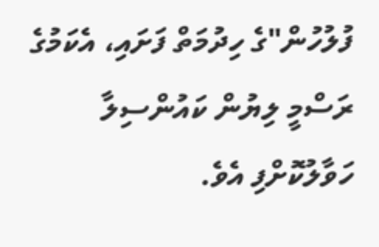ފުލުހުން"ގެ ހިދުމަތް ފަށައި، އެކަމުގެ ރަސްމީ ލިޔުން ކައުންސިލާ ހަވާލުކޮށްފި އެވެ.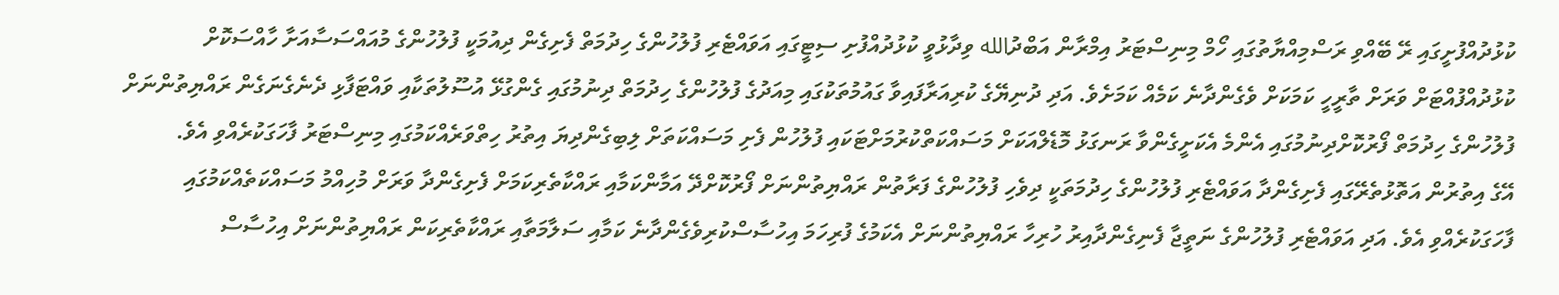ކުޅުދުއްފުށީގައި ރޭ ބޭއްވި ރަސްމިއްޔާތުގައި ހޯމް މިނިސްޓަރު އިމްރާން އަބްދުالله ވިދާޅުވީ ކުޅުދުއްފުށި ސިޓީގައި އަވައްޓެރި ފުލުހުންގެ ހިދުމަތް ފެށިގެން ދިއުމަކީ ފުލުހުންގެ މުއައްސަސާއަށާ ހާއްސަކޮށް ކުޅުދުއްފުއްޓަށް ވަރަށް ތާރީހީ ކަމަކަށް ވެގެންދާނެ ކަމެއް ކަމަށެވެ. އަދި ދުނިޔޭގެ ކުރިއަރާފައިވާ ގައުމުތަކުގައި މިއަދުގެ ފުލުހުންގެ ހިދުމަތް ދިނުމުގައި ގެންގުޅޭ އުސޫލުތަކާއި ވައްޓަފާޅި ދެނެގެނަގެން ރައްޔިތުންނަށް ފުލުހުންގެ ހިދުމަތް ފޯރުކޮށްދިނުމުގައި އެންމެ އެކަށީގެންވާ ރަނގަޅު މޮޑެލްއަކަށް މަސައްކަތްކުރުމަށްޓަކައި ފުލުހުން ފެށި މަސައްކަތަށް ލިބިގެންދިޔަ އިތުރު ހިތްވަރެއްކަމުގައި މިނިސްޓަރު ފާހަގަކުރެއްވި އެވެ.
އޭގެ އިތުރުން އަތޮޅުތެރޭގައި ފެށިގެންދާ އަވައްޓެރި ފުލުހުންގެ ހިދުމަތަކީ ދިވެހި ފުލުހުންގެ ފަރާތުން ރައްޔިތުންނަށް ފޯރުކޮށްދޭ އަމާންކަމާއި ރައްކާތެރިކަމަށް ފެށިގެންދާ ވަރަށް މުހިއްމު މަސައްކަތެއްކަމުގައި ފާހަގަކުރެއްވި އެވެ. އަދި އަވައްޓެރި ފުލުހުންގެ ނަތީޖާ ފެނިގެންދާއިރު ހުރިހާ ރައްޔިތުންނަށް އެކަމުގެ ފުރިހަމަ އިހުސާސްކުރިވެގެންދާނެ ކަމާއި ސަލާމަތާއި ރައްކާތެރިކަން ރައްޔިތުންނަށް އިހުސާސް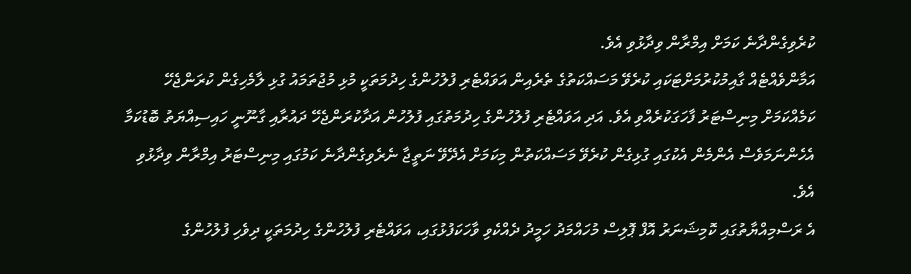ކުރެވިގެންދާނެ ކަމަށް އިމްރާން ވިދާޅުވި އެވެ.
އަމާންވެއްޓެއް ގާއިމުކުރުމަށްޓަކައި ކުރެވޭ މަސައްކަތުގެ ތެރެއިން އަވައްޓެރި ފުލުހުންގެ ހިދުމަތަކީ މުޅި މުޖުތަމައު ގުޅި ލާމެހިގެން ކުރަންޖެހޭ ކަމެއްކަމަށް މިނިސްޓަރު ފާހަގަކުރެއްވި އެވެ. އަދި އަވައްޓެރި ފުލުހުންގެ ހިދުމަތުގައި ފުލުހުން އަދާކުރަންޖެހޭ ދައުރާއި ގާނޫނީ ހައިސިއްޔަތު ބޮޑުކަމާ އެހެންނަމަވެސް އެންމެން އެކުގައި ގުޅިގެން ކުރެވޭ މަސައްކަތުން މިކަމަށް އެދޭވޭ ނަތީޖާ ނެރެވިގެންދާނެ ކަމުގައި މިނިސްޓަރު އިމްރާން ވިދާޅުވި އެވެ.
އެ ރަސްމިއްޔާތުގައި ކޮމިޝަނަރު އޮފް ޕޮލިސް މުހައްމަދު ހަމީދު ދެއްކެވި ވާހަކަފުޅުގައި، އަވައްޓެރި ފުލުހުންގެ ހިދުމަތަކީ ދިވެހި ފުލުހުންގެ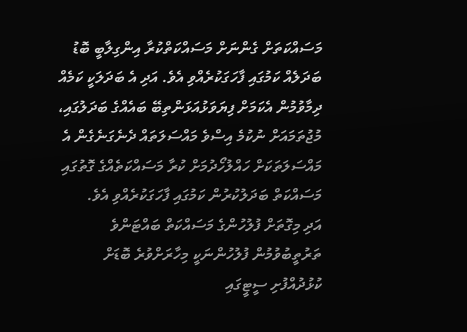މަސައްކަތަށް ގެންނަށް މަސައްކަތްކުރާ އިންގިލާބީ ބޮޑު ބަދަލެއް ކަމުގައި ފާހަގަކުރެއްވި އެވެ. އަދި އެ ބަދަލަކީ ކަމެއް ދިމާވުމުން އެކަމަށް ފިޔަވަޅުއަޅަންތިބޭ ބައެއްގެ ބަދަލުގައި، މުޖުތަމައަށް ނުކުމެ އިސްވެ މައްސަލަތައް ދެނެގަނެގެން އެ މައްސަލަތަކަށް ހައްލުހޯދުމަށް ކުރާ މަސައްކަތެއްގެ ގޮތުގައި މަސައްކަތް ބަދަލުކުރުން ކަމުގައި ފާހަގަކުރެއްވި އެވެ.
އަދި މިގޮތަށް ފުލުހުންގެ މަސައްކަތް ބައްޓަންވެ ތަރުތީބުވުމުން ފުލުހުންނަކީ މިހާރަށްވުރެ ބޮޑަށް ކުޅުދުއްފުށި ސީޓީގައި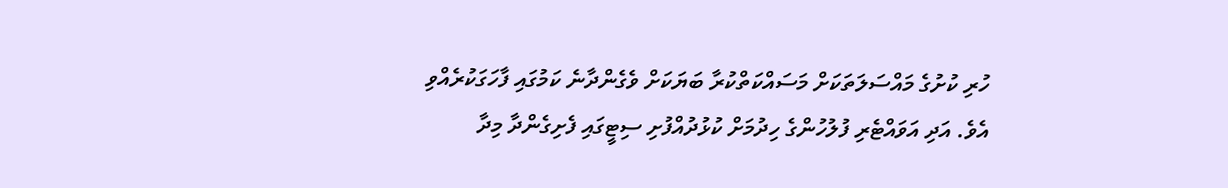ހުރި ކުށުގެ މައްސަލަތަކަށް މަސައްކަތްކުރާ ބަޔަކަށް ވެގެންދާނެ ކަމުގައި ފާހަގަކުރެއްވި އެވެ. އަދި އަވައްޓެރި ފުލުހުންގެ ހިދުމަށް ކުޅުދުއްފުށި ސިޓީގައި ފެށިގެންދާ މިދާ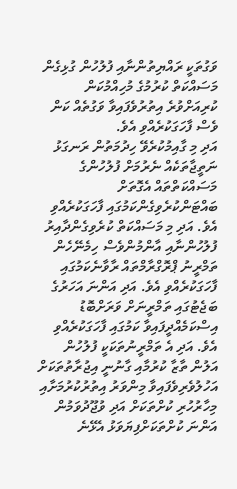ވަގުތަކީ ރައްޔިތުންނާއި ފުލުހުން ގުޅިގެން މަސައްކަތް ކުރުމުގެ މުހިއްމުކަން ކުރިއަށްވުރެ އިތުރުވެފައިވާ ވަގުތެއް ކަން ވެސް ފާހަގަކުރެއްވި އެވެ.
އަދި މި ގާއިމުކުރެވޭ ހިދުމަތުން ރަނގަޅު ނަތީޖާތަކެއް ނެރުމަށް ފުލުހުންގެ މަސައްކަތްތައް އެގޮތަށް ބައްޓަންކުރެވިގެންކަމުގައި ފާހަގަކުރެއްވި އެވެ. އަދި މި މަސައްކަތް ކުރެވިގެންދާއިރު ފުލުހުންނާއި އާންމުންވެސް ހިމެނޭހެން ތަމްރީނު ޕްރޮގްރާމްތައް ރާވާނެކަމުގައި ފާހަގަކުރެއްވި އެވެ. އަދި އަންނަ އަހަރުގެ ބަޖެޓުގައި ތަމްރީނަށް ވަރަށްބޮޑު އިސްކަމެއްދީފައިވާ ކަމުގައި ފާހަގަކުރެއްވި އެވެ. އަދި އެ ތަމްރީނުތަކަކީ ފުލުހުން އަލުން ތާޒާ ކުރުމާއި ގާނުނީ އިޖުރާތުތަކަށް އަހުލުވެރިވެފައިވާ މިންވަރު އިތުރުކުރުމަށާއި މިހާރުހުރި ކުށްތަކަށް އަދި ވުޖޫދުވަމުން އަންނަ ކުށްތަކަށްފިޔަވަޅު އެޅޭނެ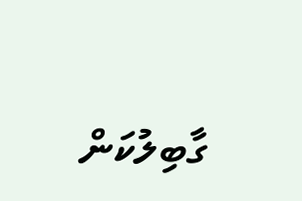ގާބިލުކަން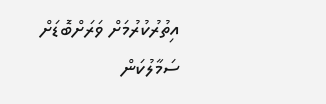އިތުރުކުރުމަށް ވަރަށްބޮޑަށް ސަމާލުކަން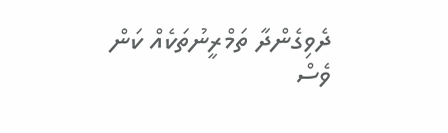ދެވިގެންދާ ތަމްރީނުތަކެއް ކަން ވެސް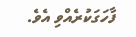ފާހަގަކުރެއްވި އެވެ.